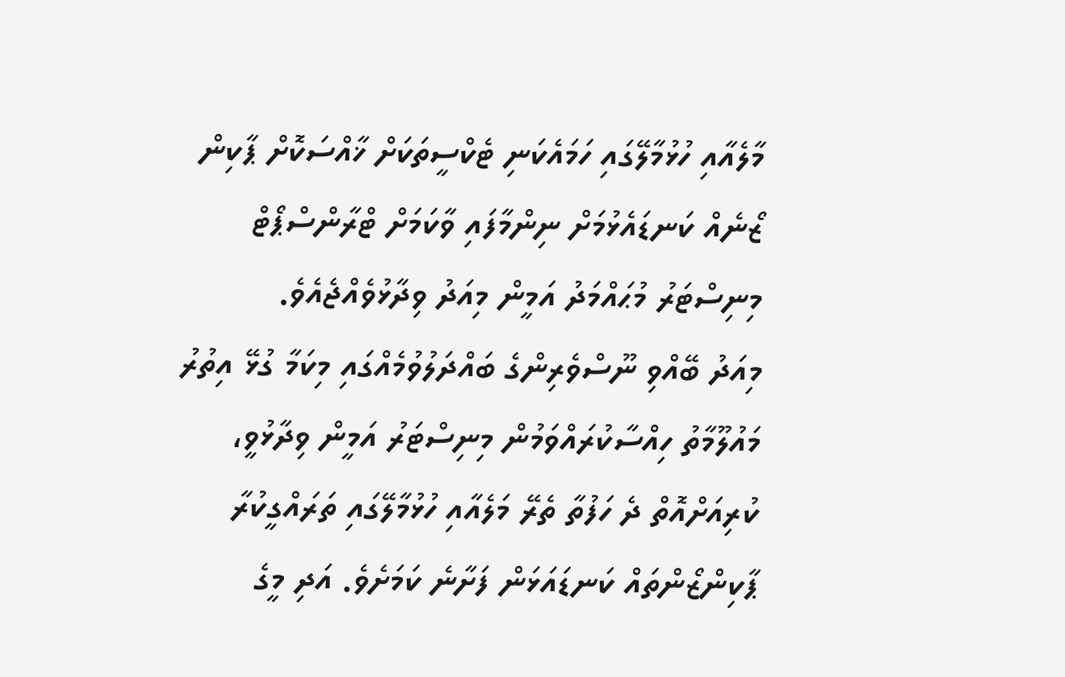މާލެއާއި ހުޅުމާލޭގައި ހަމައެކަނި ޓެކްސީތަކަށް ޚާއްސަކޮށް ޕާކިން ޒޯނެއް ކަނޑައެޅުމަށް ނިންމާފައި ވާކަމަށް ޓްރާންސްޕޯޓް މިނިސްޓަރު މުޙައްމަދު އަމީން މިއަދު ވިދާޅުވެއްޖެއެވެ.
މިއަދު ބޭއްވި ނޫސްވެރިންގެ ބައްދަލުވުމެއްގައި މިކަމާ ގުޅޭ އިތުރު މައުލޫމާތު ހިއްސާކުރައްވަމުން މިނިސްޓަރު އަމީން ވިދާޅުވީ، ކުރިއަށްއޮތް ދެ ހަފުތާ ތެރޭ މަލެއާއި ހުޅުމާލޭގައި ތަރައްގީކުރާ ޕާކިންޒޯންތައް ކަނޑައަޅަން ފަށާނެ ކަމަށެވެ. އަދި މީގެ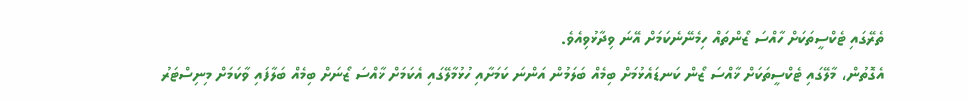ތެރޭގައި ޓެކްސީތަކަށް ހާއްސަ ޒޯންތައް ހިމެނޭނެކަމަށް އޭނަ ވިދާޅުވިއެވެ.
އެގޮތުން، މާލޭގައި ޓެކްސީތަކަށް ޚާއްސަ ޒޯން ކަނޑައެޅުމަށް ބިމެއް ބަލަމުން އަންނަ ކަމަށާއި ހުޅުމާލޭގައި އެކަމަށް ޚާއްސަ ޒޯނަށް ބިމެއް ބަލާފައި ވާކަމަށް މިނިސްޓަރު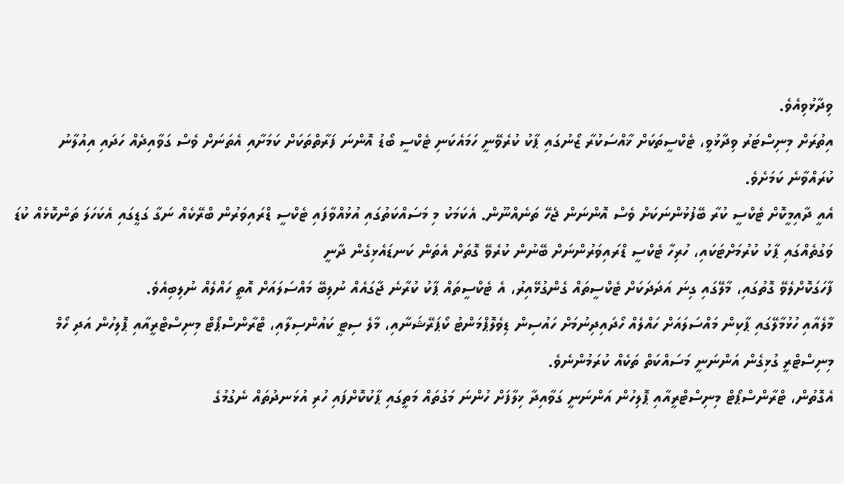ވިދާޅުވިއެވެ.
އިތުރަށް މިނިސްޓަރު ވިދާޅުވީ، ޓެކްސީތަކަށް ޚާއްސަކުރާ ޒޯނުގައި ޕާކު ކުރެވޭނީ ހަމައެކަނި ޓެކްސީ ބޯޑު އޮންނަ ފަރާތްތަކަށް ކަމަށާއި އެތަނަށް ވެސް ގަވާއިދެއް ހަދައި އިއުލާނު ކުރައްވާނެ ކަމަށެވެ.
އެއީ ދާއިމީކޮށް ޓެކްސީ ކުރާ ބޭފުޅުންނަކަށް ވެސް އޮންނަން ޖެހޭ ތަނެއްނޫން. އެކަމަކު މި މަސައްކަތުގައި އުޅުއްވާފައި ޓެކްސީ ޑްރައިވަރުން ބްރޭކެއް ނަގާ ގަޑީގައި އެކަހަލަ ތަންކޮޅެއް ކުޑަ ވަގުތެއްގައި ޕާކު ކުރުމަށްޓަކައި، ހުރިހާ ޓެކްސީ ޑްރައިވަރުންނަށް ބޭނުން ކުރެވޭ ގޮތަށް އެތަން ކަނޑައެޅިގެން ދާނީ
ފާހަގަކޮށްލެވޭ ގޮތުގައި، މާލޭގައި ގިނަ އަދަދަކަށް ޓެކްސީތައް ގެންގުޅޭއިރު، އެ ޓެކްސީތައް ޕާކު ކުރާނެ ޖާގައެއް ނުލިބޭ މައްސަލައަށް އޮތީ ހައްލެއް ނުލިބިއެވެ.
މާލެއާއި ހުޅުމާލޭގައި ޕާކިން މައްސަލައަށް ހައްލެއް ހޯދައިދިނުމަށް ހައުސިން ޑިވެލޮޕްމަންޓު ކޯޕަރޭޝަނާއި، މާލެ ސިޓީ ކައުންސިލާއި، ޓްރާންސްޕޯޓް މިނިސްޓްރީއާއި ޕޮލިހުން އަދި ހޯމް މިނިސްޓްރީ ގުޅިގެން އަންނަނީ މަސައްކަތް ތަކެއް ކުރަމުންނެވެ.
އެގޮތުން، ޓްރާންސްޕޯޓް މިނިސްޓްރީއާއި ޕޮލިހުން އަންނަނީ ގަވާއިދާ ޚިލާފަށް ހުންނަ މަގުތައް މަތީގައި ޕާކުކޮށްފައި ހުރި އުޅަނދުތައް ނެގުމުގެ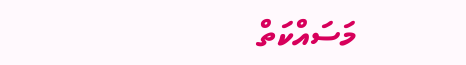މަސައްކަތް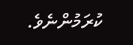ކުރަމުންނެވެ.